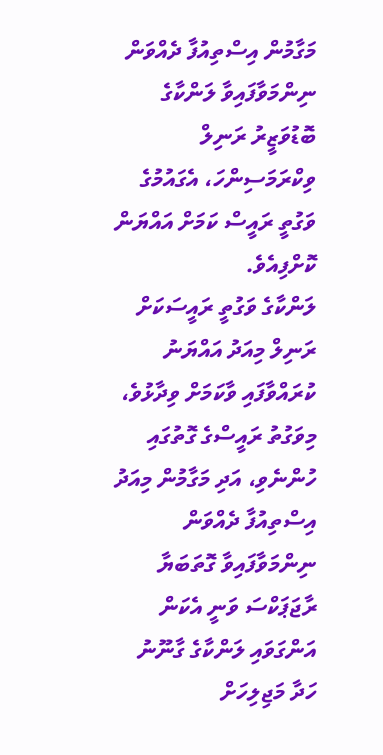މަގާމުން އިސްތިއުފާ ދެއްވަން ނިންމަވާފައިވާ ލަންކާގެ ބޮޑުވަޒީރު ރަނިލް ވިކްރަމަސިންހަ، އެގައުމުގެ ވަގުތީ ރައީސް ކަމަށް އައްޔަން ކޮށްފިއެވެ.
ލަންކާގެ ވަގުތީ ރައީސަކަށް ރަނިލް މިއަދު އައްޔަނު ކުރައްވާފައި ވާކަމަށް ވިދާޅުވެ، މިވަގުތު ރައީސްގެ ގޮތުގައި ހުންނެވި، އަދި މަގާމުން މިއަދު އިސްތިއުފާ ދެއްވަން ނިންމަވާފައިވާ ގޮތަބަޔާ ރާޖަޕަކްސަ ވަނީ އެކަން އަންގަވައި ލަންކާގެ ގާނޫނު ހަދާ މަޖިލިހަށް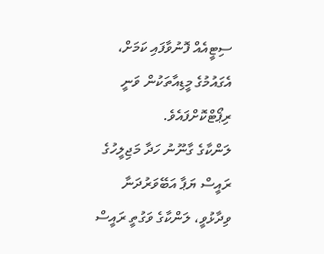ސިޓީއެއް ފޮނުވާފައި ކަމަށް، އެގައުމުގެ މީޑިއާތަކުން ވަނީ ރިޕޯޓްކޮށްފައެވެ.
ލަންކާގެ ގާނޫނު ހަދާ މަޖިލީހުގެ ރައީސް ޔަޕާ އަބޭވަރުދަނާ ވިދާޅުވީ، ލަންކާގެ ވަގުތީ ރައީސް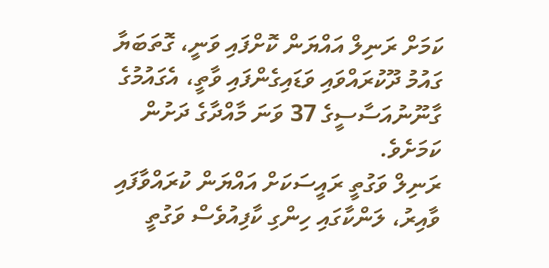ކަމަށް ރަނިލް އައްޔަން ކޮށްފައި ވަނީ، ގޮތަބަޔާ ގައުމު ދޫކުރައްވައި ވަޑައިގެންފައި ވާތީ، އެގައުމުގެ ގާނޫނުއަސާސީގެ 37 ވަނަ މާއްދާގެ ދަށުން ކަމަށެވެ.
ރަނިލް ވަގުތީ ރައީސަކަށް އައްޔަން ކުރައްވާފައި ވާއިރު، ލަންކާގައި ހިންގި ކާފިއުވެސް ވަގުތީ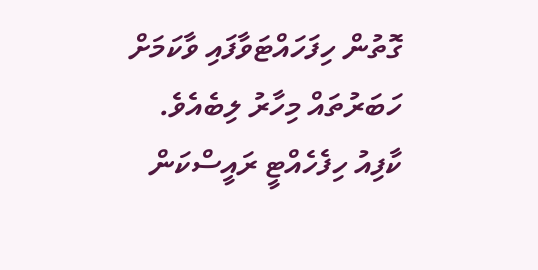ގޮތުން ހިފަހައްޓަވާފައި ވާކަމަށް ހަބަރުތައް މިހާރު ލިބެއެވެ. ކާފިއު ހިފެހެއްޓީ ރައީސްކަން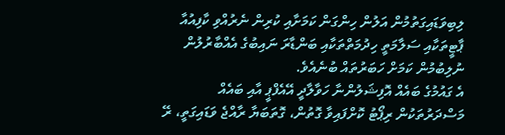ލިބިވަޑައިގަތުމުން އަލުން ހިންގަން ކަމަށާއި ކުރިން ނެރުއްވި ކާފިއުއާ ޕާޓީތަކާއި ސަލާމަތީ ހިދުމަތްތަކާއި ބަންޑާރަ ނައިބުގެ އެއްބާރުލުން ނުލިބުމުން ކަމަށް ހަބަރުތައް ބުނެއެވެ.
އެ ގައުމުގެ ބައެއް އޮފިޝަލުންނާ ހަވާލާދީ އޭއެފްޕީ އާއި ބައެއް މަސްދަރުތަކުން ރިޕޯޓު ކޮށްފައިވާ ގޮތުން، ގޮތަބަޔާ ރާއްޖެ ވަޑައިގަތީ، ރޭ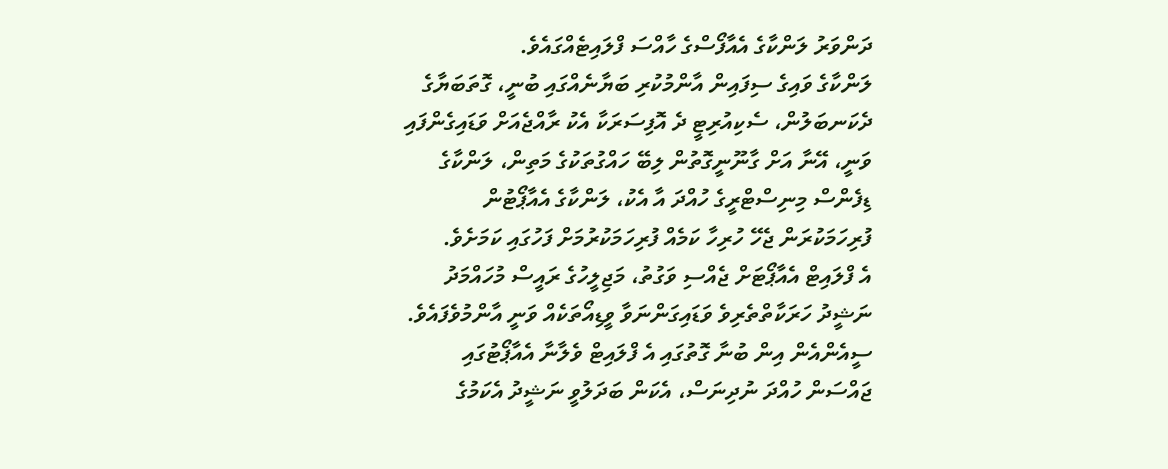ދަންވަރު ލަންކާގެ އެއާފޯސްގެ ހާއްސަ ފްލައިޓެއްގައެވެ.
ލަންކާގެ ވައިގެ ސިފައިން އާންމުކުރި ބަޔާނެއްގައި ބުނީ، ގޮތަބަޔާގެ ދެކަނބަލުން، ސެކިއުރިޓީ ދެ އޮފިސަރަކާ އެކު ރާއްޖެއަށް ވަޑައިގެންފައި ވަނީ، އޭނާ އަށް ގާނޫނީގޮތުން ލިބޭ ހައްގުތަކުގެ މަތިން، ލަންކާގެ ޑިފެންސް މިނިސްޓްރީގެ ހުއްދަ އާ އެކު، ލަންކާގެ އެއާޕޯޓުން ފުރިހަމަކުރަން ޖެހޭ ހުރިހާ ކަމެއް ފުރިހަމަކުރުމަށް ފަހުގައި ކަމަށެވެ.
އެ ފްލައިޓް އެއާޕޯޓަށް ޖެއްސި ވަގުތު، މަޖިލީހުގެ ރައީސް މުހައްމަދު ނަޝީދު ހަރަކާތްތެރިވެ ވަޑައިގަންނަވާ ވީޑިއޯތަކެއް ވަނީ އާންމުވެފައެވެ. ސީއެންއެން އިން ބުނާ ގޮތުގައި އެ ފްލައިޓް ވެލާނާ އެއާޕޯޓުގައި ޖައްސަން ހުއްދަ ނުދިނަސް، އެކަން ބަދަލުވީ ނަޝީދު އެކަމުގެ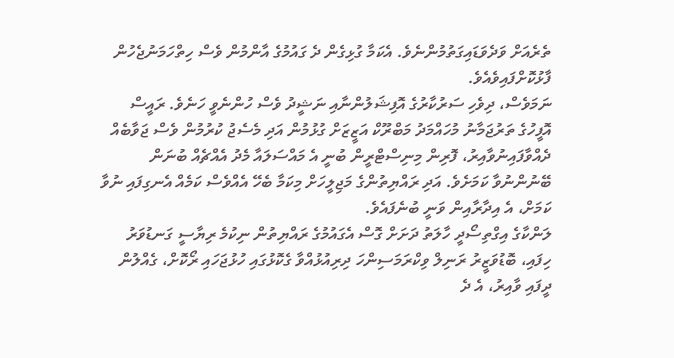ތެރެއަށް ވަދެވަޑައިގަތުމުންނެވެ. އެކަމާ ގުޅިގެން ދެ ގައުމުގެ އާންމުން ވެސް ހިތްހަމަނުޖެހުން ފާޅުކޮށްފައިވެއެވެ.
ނަމަވެސް، ދިވެހި ސަރުކާރުގެ އޮފިޝަލުންނާއި ނަޝީދު ވެސް ހުންނެވީ ހަނެވެ. ރައީސް އޮފީހުގެ ތަރުޖަމާނު މުހައްމަދު މަބްރޫކް އަޒީޒަށް ގުޅުމުން އަދި މެސެޖު ކުރުމުން ވެސް ޖަވާބެއް ދެއްވާފައިނުވާއިރު، ފޮރިން މިނިސްޓްރީން ބުނީ އެ މައްސަލައާ މެދު އެއްޗެއް ބުނަން ބޭނުންނުވާ ކަމަށެވެ. އަދި ރައްޔިތުންގެ މަޖިލީހަށް މިކަމާ ބެހޭ އެއްވެސް ކަމެއް އެނގިފައި ނުވާ ކަމަށް، އެ އިދާރާއިން ވަނީ ބުނެފައެވެ.
ލަންކާގެ އިގްތިސޯދީ ހާލަތު ދަށަށް ގޮސް އެގައުމުގެ ރައްޔިތުން ނިކުމެ ރިޔާސީ ގަނޑުވަރު ހިފައި، ބޮޑުވަޒީރު ރަނިލް ވިކްރަމަސިންހަ ދިރިއުޅުއްވާ ގެކޮޅުގައި ހުޅުޖަހައި ރޯކޮށް، ގެއްލުން ދީފައި ވާއިރު، އެ ދެ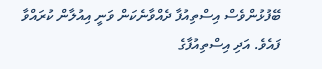ބޭފުޅުންވެސް އިސްތިއުފާ ދެއްވާނެކަން ވަނީ އިއުލާން ކުރައްވާ ފައެވެ. އަދި އިސްތިއުފާގެ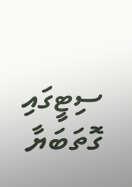ސިޓީގައި ގޮތަބަޔާ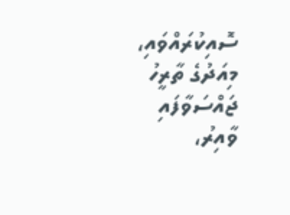ސޮއިކުރައްވައި، މިއަދުގެ ތާރީހު ޖައްސަވާފައި ވާއިރު،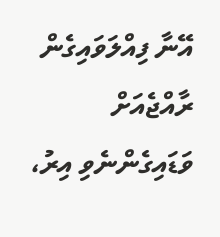އޭނާ ފިއްލަވައިގެން ރާއްޖެއަށް ވަޑައިގެންނެވި އިރު،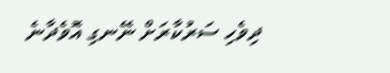ދިވެހި ސަރުކާރަށް ނޭނގި އޮވެދާނެ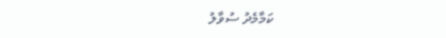ކަމާމެދު ސުވާލު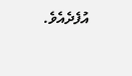އުފެދެއެވެ.